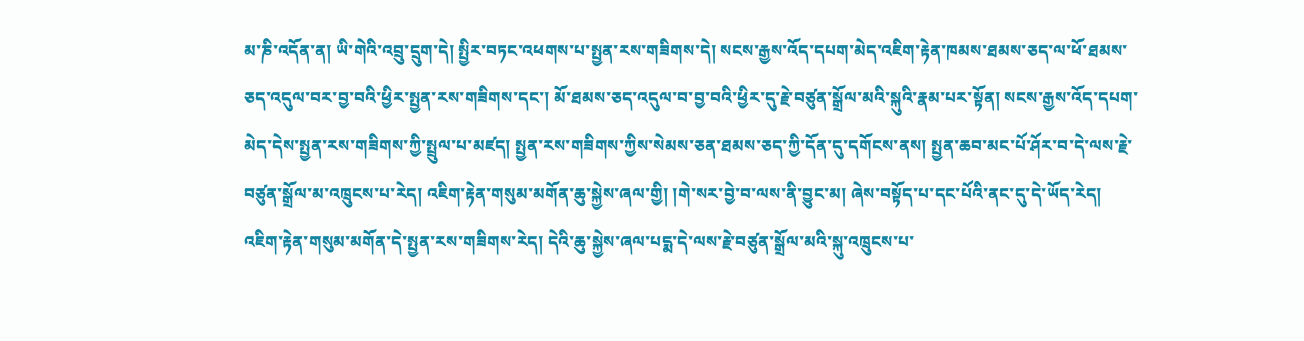མ་ཎི་འདོན་ན། ཡི་གེའི་འབྲུ་དྲུག་དེ། སྤྱིར་བཏང་འཕགས་པ་སྤྱན་རས་གཟིགས་དེ། སངས་རྒྱས་འོད་དཔག་མེད་འཇིག་རྟེན་ཁམས་ཐམས་ཅད་ལ་ཕོ་ཐམས་ཅད་འདུལ་བར་བྱ་བའི་ཕྱིར་སྤྱན་རས་གཟིགས་དང་། མོ་ཐམས་ཅད་འདུལ་བ་བྱ་བའི་ཕྱིར་དུ་རྗེ་བཙུན་སྒྲོལ་མའི་སྐུའི་རྣམ་པར་སྟོན། སངས་རྒྱས་འོད་དཔག་མེད་དེས་སྤྱན་རས་གཟིགས་ཀྱི་སྤྲུལ་པ་མཛད། སྤྱན་རས་གཟིགས་ཀྱིས་སེམས་ཅན་ཐམས་ཅད་ཀྱི་དོན་དུ་དགོངས་ནས། སྤྱན་ཆབ་མང་པོ་ཤོར་བ་དེ་ལས་རྗེ་བཙུན་སྒྲོལ་མ་འཁྲུངས་པ་རེད། འཇིག་རྟེན་གསུམ་མགོན་ཆུ་སྐྱེས་ཞལ་གྱི། །གེ་སར་བྱེ་བ་ལས་ནི་བྱུང་མ། ཞེས་བསྟོད་པ་དང་པོའི་ནང་དུ་དེ་ཡོད་རེད། འཇིག་རྟེན་གསུམ་མགོན་དེ་སྤྱན་རས་གཟིགས་རེད། དེའི་ཆུ་སྐྱེས་ཞལ་པདྨ་དེ་ལས་རྗེ་བཙུན་སྒྲོལ་མའི་སྐུ་འཁྲུངས་པ་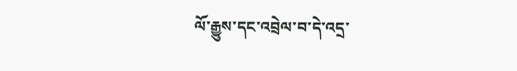ལོ་རྒྱུས་དང་འབྲེལ་བ་དེ་འདྲ་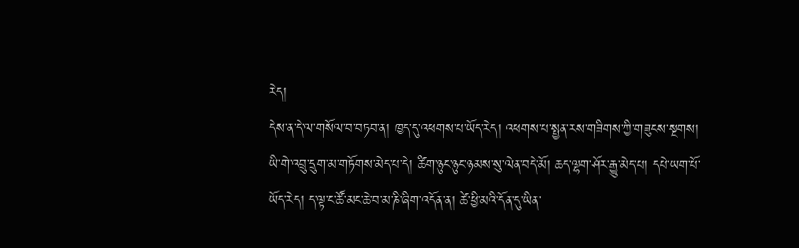རེད།
དེས་ན་དེ་ལ་གསོལ་བ་བཏབ་ན། ཁྱད་དུ་འཕགས་པ་ཡོད་རེད། འཕགས་པ་སྤྱན་རས་གཟིགས་ཀྱི་གཟུངས་སྔགས། ཡི་གེ་འབྲུ་དྲུག་མ་གཏོགས་མེད་པ་དེ། ཚིག་ཉུང་ཉུང་ཉམས་སུ་ལེན་བདེ་མོ། ཆད་ལྷག་ཤོར་རྒྱུ་མེད་པ། དཔེ་ཡག་པོ་ཡོད་རེད། ད་ལྟ་ང་ཚོ་མང་ཆེ་བ་མ་ཎི་ཞིག་འདོན་ན། ཚེ་ཕྱི་མའི་དོན་དུ་ཡིན་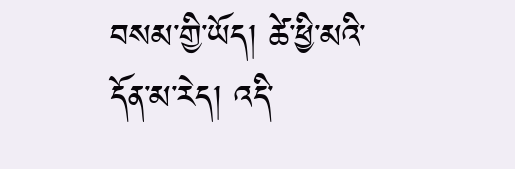བསམ་གྱི་ཡོད། ཚེ་ཕྱི་མའི་དོན་མ་རེད། འདི་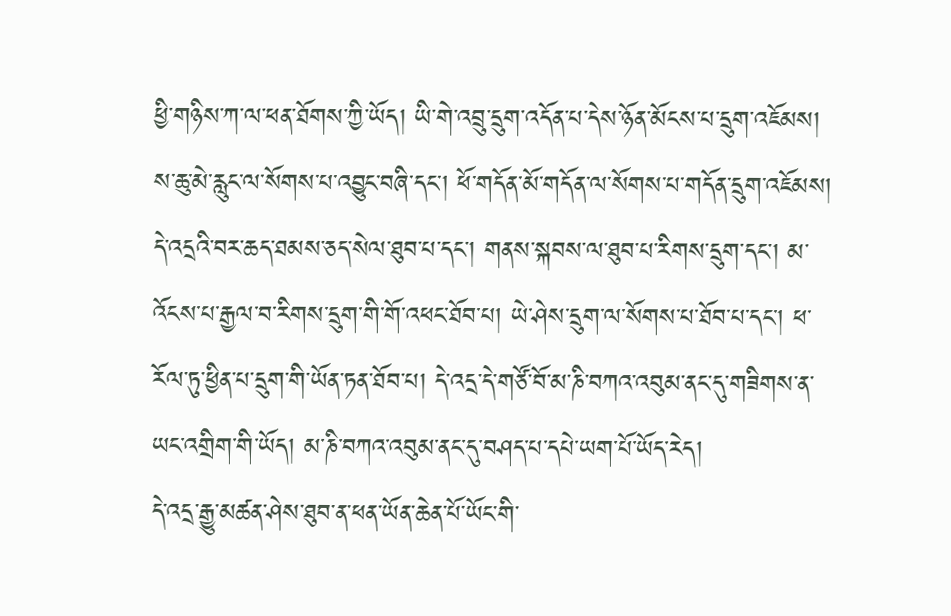ཕྱི་གཉིས་ཀ་ལ་ཕན་ཐོགས་ཀྱི་ཡོད། ཡི་གེ་འབྲུ་དྲུག་འདོན་པ་དེས་ཉོན་མོངས་པ་དྲུག་འཇོམས། ས་ཆུ་མེ་རླུང་ལ་སོགས་པ་འབྱུང་བཞི་དང་། ཕོ་གདོན་མོ་གདོན་ལ་སོགས་པ་གདོན་དྲུག་འཇོམས། དེ་འདྲའི་བར་ཆད་ཐམས་ཅད་སེལ་ཐུབ་པ་དང་། གནས་སྐབས་ལ་ཐུབ་པ་རིགས་དྲུག་དང་། མ་འོངས་པ་རྒྱལ་བ་རིགས་དྲུག་གི་གོ་འཕང་ཐོབ་པ། ཡེ་ཤེས་དྲུག་ལ་སོགས་པ་ཐོབ་པ་དང་། ཕ་རོལ་ཏུ་ཕྱིན་པ་དྲུག་གི་ཡོན་ཏན་ཐོབ་པ། དེ་འདྲ་དེ་གཙོ་བོ་མ་ཎི་བཀའ་འབུམ་ནང་དུ་གཟིགས་ན་ཡང་འགྲིག་གི་ཡོད། མ་ཎི་བཀའ་འབུམ་ནང་དུ་བཤད་པ་དཔེ་ཡག་པོ་ཡོད་རེད།
དེ་འདྲ་རྒྱུ་མཚན་ཤེས་ཐུབ་ན་ཕན་ཡོན་ཆེན་པོ་ཡོང་གི་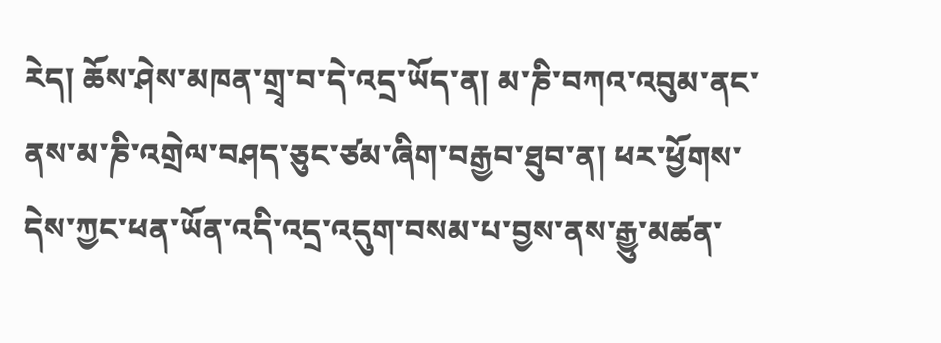རེད། ཆོས་ཤེས་མཁན་གྲྭ་བ་དེ་འདྲ་ཡོད་ན། མ་ཎི་བཀའ་འབུམ་ནང་ནས་མ་ཎི་འགྲེལ་བཤད་ཅུང་ཙམ་ཞིག་བརྒྱབ་ཐུབ་ན། ཕར་ཕྱོགས་དེས་ཀྱང་ཕན་ཡོན་འདི་འདྲ་འདུག་བསམ་པ་བྱས་ནས་རྒྱུ་མཚན་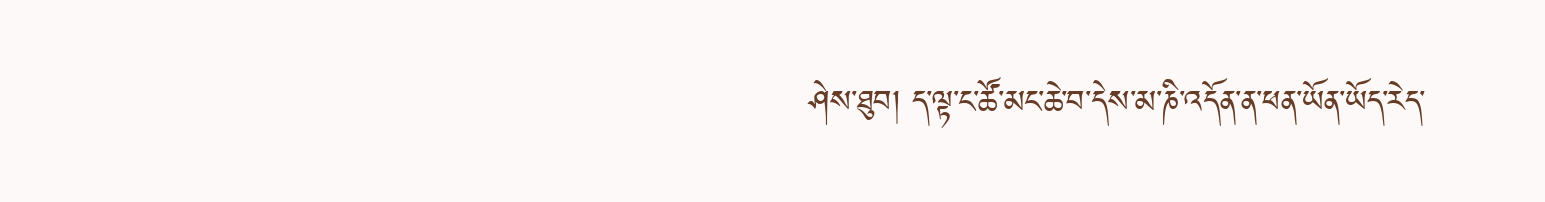ཤེས་ཐུབ། ད་ལྟ་ང་ཚོ་མང་ཆེ་བ་དེས་མ་ཎི་འདོན་ན་ཕན་ཡོན་ཡོད་རེད་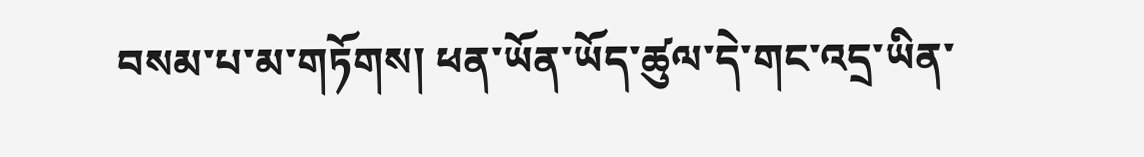བསམ་པ་མ་གཏོགས། ཕན་ཡོན་ཡོད་ཚུལ་དེ་གང་འདྲ་ཡིན་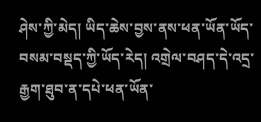ཤེས་ཀྱི་མེད། ཡིད་ཆེས་བྱས་ནས་ཕན་ཡོན་ཡོད་བསམ་བསྡད་ཀྱི་ཡོད་རེད། འགྲེལ་བཤད་དེ་འདྲ་རྒྱག་ཐུབ་ན་དཔེ་ཕན་ཡོན་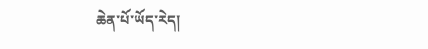ཆེན་པོ་ཡོད་རེད།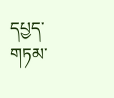དཔྱད་གཏམ་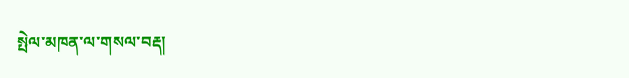སྤེལ་མཁན་ལ་གསལ་བརྡ།